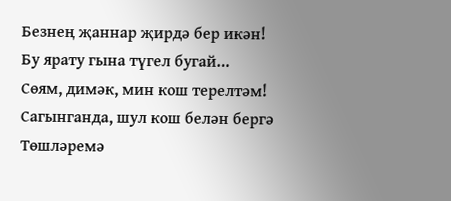Безнең җаннар җирдә бер икән!
Бу ярату гына түгел бугай…
Сөям, димәк, мин кош терелтәм!
Сагынганда, шул кош белән бергә
Төшләремә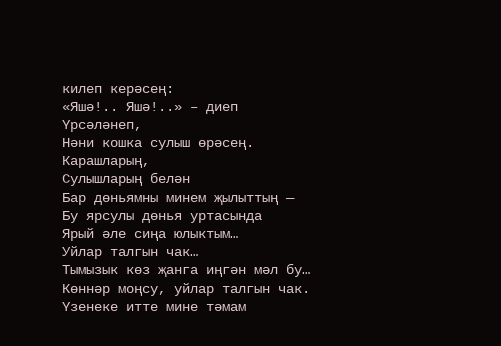килеп керәсең:
«Яшә!.. Яшә!..» – диеп
Үрсәләнеп,
Нәни кошка сулыш өрәсең.
Карашларың,
Сулышларың белән
Бар дөньямны минем җылыттың —
Бу ярсулы дөнья уртасында
Ярый әле сиңа юлыктым…
Уйлар талгын чак…
Тымызык көз җанга иңгән мәл бу…
Көннәр моңсу, уйлар талгын чак.
Үзенеке итте мине тәмам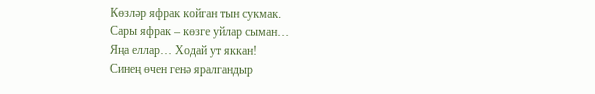Көзләр яфрак койган тын сукмак.
Сары яфрак – көзге уйлар сыман…
Яңа еллар… Ходай ут яккан!
Синең өчен генә яралгандыр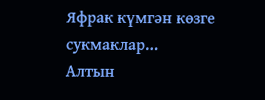Яфрак күмгән көзге сукмаклар…
Алтын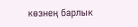көзнең барлык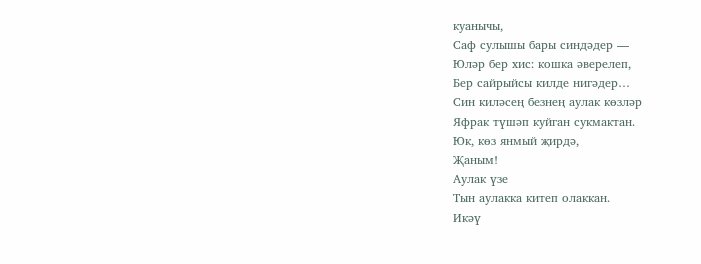куанычы,
Саф сулышы бары синдәдер —
Юләр бер хис: кошка әверелеп,
Бер сайрыйсы килде нигәдер…
Син киләсең безнең аулак көзләр
Яфрак түшәп куйган сукмактан.
Юк, көз янмый җирдә,
Җаным!
Аулак үзе
Тын аулакка китеп олаккан.
Икәү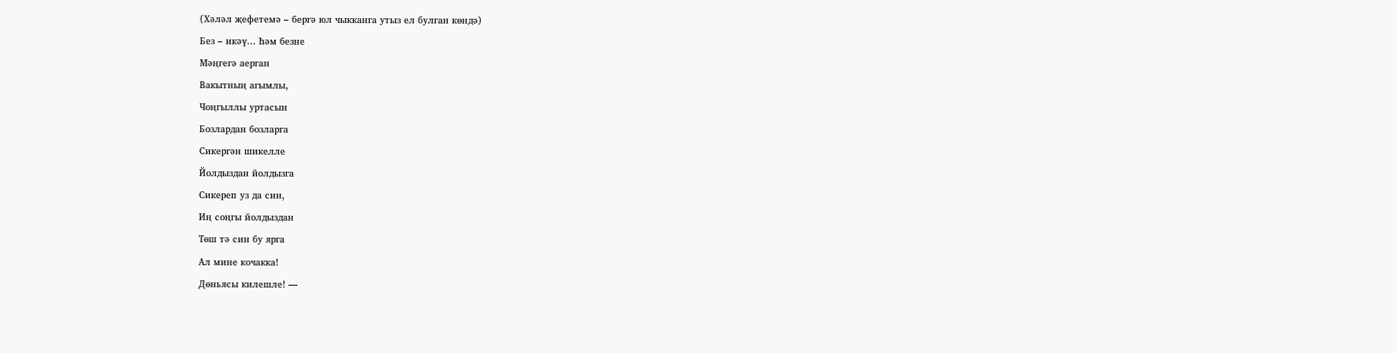(Хәләл җефетемә – бергә юл чыкканга утыз ел булган көндә)
Без – икәү… Һәм безне
Мәңгегә аерган
Вакытның агымлы,
Чоңгыллы уртасын
Бозлардан бозларга
Сикергән шикелле
Йолдыздан йолдызга
Сикереп уз да син,
Иң соңгы йолдыздан
Төш тә син бу ярга
Ал мине кочакка!
Дөньясы килешле! —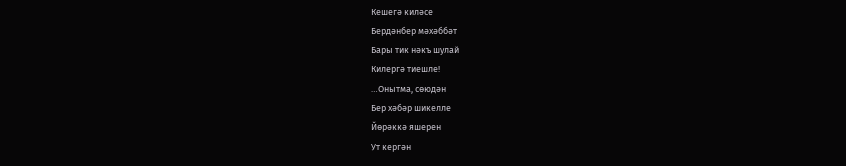Кешегә киләсе
Бердәнбер мәхәббәт
Бары тик нәкъ шулай
Килергә тиешле!
…Онытма, сөюдән
Бер хәбәр шикелле
Йөрәккә яшерен
Ут кергән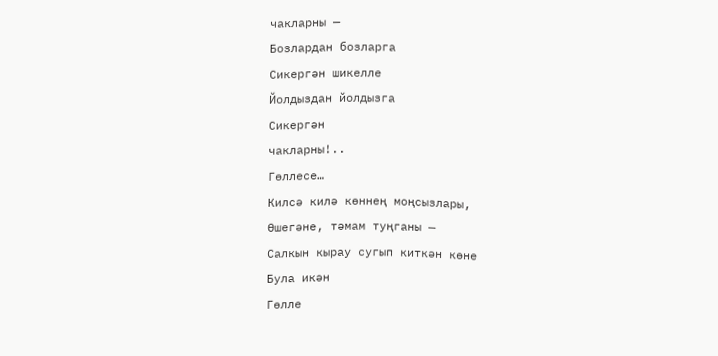чакларны —
Бозлардан бозларга
Сикергән шикелле
Йолдыздан йолдызга
Сикергән
чакларны!..
Гөллесе…
Килсә килә көннең моңсызлары,
Өшегәне, тәмам туңганы —
Салкын кырау сугып киткән көне
Була икән
Гөлле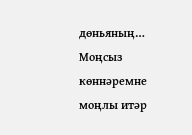дөньяның…
Моңсыз көннәремне моңлы итәр